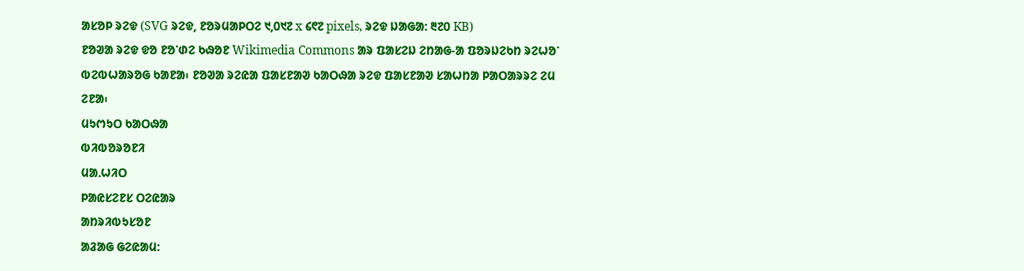ᱟᱥᱚᱞ ᱨᱮᱫ (SVG ᱨᱮᱫ, ᱱᱚᱨᱢᱟᱞᱛᱮ ᱑,᱐᱑᱗ x ᱔᱖᱗ pixels, ᱨᱮᱫ ᱡᱟᱜᱟ: ᱓᱗᱐ KB)
ᱱᱚᱣᱟ ᱨᱮᱫ ᱫᱚ ᱱᱚᱸᱰᱮ ᱠᱷᱚᱱ Wikimedia Commons ᱟᱨ ᱯᱟᱥᱮᱡ ᱮᱴᱟᱜ-ᱟ ᱯᱚᱨᱡᱮᱠᱴ ᱨᱮᱦᱚᱸ ᱵᱮᱵᱦᱟᱨᱚᱜ ᱠᱟᱱᱟ᱾ ᱱᱚᱣᱟ ᱨᱮᱭᱟ ᱯᱟᱥᱱᱟᱣ ᱠᱟᱛᱷᱟ ᱨᱮᱫ ᱯᱟᱥᱱᱟᱣ ᱥᱟᱦᱴᱟ ᱞᱟᱛᱟᱨᱨᱮ ᱮᱢ ᱮᱱᱟ᱾
ᱢᱩᱬᱩᱛ ᱠᱟᱛᱷᱟ
ᱵᱤᱵᱚᱨᱚᱱᱤ
ᱢᱟᱹᱦᱤᱛ
ᱞᱟᱭᱥᱮᱱᱥ ᱛᱮᱭᱟᱨ
ᱟᱴᱨᱤᱵᱩᱥᱚᱱ
ᱟᱲᱟᱜ ᱜᱮᱭᱟᱢ: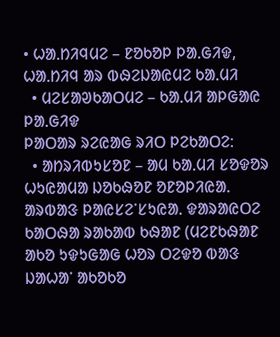• ᱦᱟᱹᱴᱤᱧᱢᱮ – ᱱᱚᱠᱚᱞ ᱞᱟᱹᱜᱤᱫ, ᱦᱟᱹᱴᱤᱧ ᱟᱨ ᱵᱷᱮᱡᱟᱭᱢᱮ ᱠᱟᱹᱢᱤ
  • ᱢᱮᱥᱟᱣᱠᱟᱛᱢᱮ – ᱠᱟᱹᱢᱤ ᱟᱞᱜᱟᱭ ᱞᱟᱹᱜᱤᱫ
ᱞᱟᱛᱟᱨ ᱨᱮᱭᱟᱜ ᱨᱤᱛ ᱞᱮᱠᱟᱛᱮ:
  • ᱟᱴᱨᱤᱵᱩᱥᱚᱱ – ᱟᱢ ᱠᱟᱹᱢᱤ ᱥᱚᱫᱚᱨ ᱦᱩᱭᱟᱢᱟ ᱡᱚᱠᱷᱚᱱ ᱚᱱᱚᱞᱤᱭᱟᱹ ᱟᱨᱵᱟᱝ ᱞᱟᱭᱥᱮᱸᱥᱩᱭᱟᱹ ᱫᱟᱨᱟᱭᱛᱮ ᱠᱟᱛᱷᱟ ᱨᱟᱠᱟᱵ ᱠᱷᱟᱱ (ᱢᱮᱱᱠᱷᱟᱱ ᱟᱠᱚ ᱩᱫᱩᱜᱟᱜ ᱦᱚᱨ ᱛᱮᱫᱚ ᱵᱟᱝ ᱡᱟᱦᱟᱸ ᱟᱠᱚᱠᱚ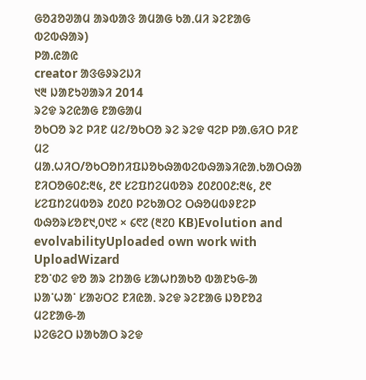ᱜᱚᱲᱚᱣᱟᱢ ᱟᱨᱵᱟᱝ ᱟᱢᱟᱜ ᱠᱟᱹᱢᱤ ᱨᱮᱱᱟᱜ ᱵᱮᱵᱷᱟᱨ)
ᱞᱟ.ᱭᱟᱭ
creator ᱟᱝᱜᱽᱨᱮᱡᱤ
᱑᱓ ᱡᱟᱱᱩᱣᱟᱨᱤ 2014
ᱨᱮᱫ ᱨᱮᱭᱟᱜ ᱱᱟᱜᱟᱢ
ᱚᱠᱛᱚ ᱨᱮ ᱞᱤᱱ ᱢᱮ/ᱚᱠᱛᱚ ᱨᱮ ᱨᱮᱫ ᱧᱮᱞ ᱞᱟᱹᱜᱤᱛ ᱞᱤᱱ ᱢᱮ
ᱢᱟᱹᱦᱤᱛ/ᱚᱠᱛᱚᱴᱤᱯᱡᱚᱠᱷᱟᱵᱮᱵᱷᱟᱨᱤᱭᱟᱹᱠᱟᱛᱷᱟ
ᱱᱤᱛᱚᱜ᱐᱒:᱓᱕, ᱒᱖ ᱥᱮᱯᱴᱮᱢᱵᱚᱨ ᱒᱐᱒᱐᱐᱒:᱓᱕, ᱒᱖ ᱥᱮᱯᱴᱮᱢᱵᱚᱨ ᱒᱐᱒᱐ ᱞᱮᱠᱟᱛᱮ ᱛᱷᱚᱢᱵᱽᱱᱮᱞ ᱵᱷᱚᱨᱥᱚᱱ᱑,᱐᱑᱗ × ᱔᱖᱗ (᱓᱗᱐ KB)Evolution and evolvabilityUploaded own work with UploadWizard
ᱱᱚᱸᱰᱮ ᱫᱚ ᱟᱨ ᱮᱴᱟᱜ ᱥᱟᱦᱴᱟᱠᱚ ᱵᱟᱱᱩᱜ-ᱟ ᱡᱟᱸᱦᱟᱸ ᱥᱟᱶᱛᱮ ᱱᱤᱭᱟᱹ ᱨᱮᱫ ᱨᱮᱱᱟᱜ ᱡᱚᱱᱚᱲ ᱢᱮᱱᱟᱜ-ᱟ
ᱡᱮᱜᱮᱛ ᱡᱟᱠᱟᱛ ᱨᱮᱫ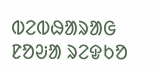ᱵᱮᱵᱷᱟᱨᱟᱜ
ᱱᱚᱶᱟ ᱨᱮᱫᱠᱚ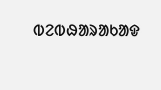ᱵᱮᱵᱷᱟᱨᱟᱠᱟᱫ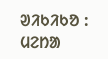ᱣᱤᱠᱤᱠᱚ :
ᱢᱮᱴᱟ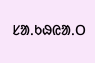ᱥᱟᱹᱠᱷᱭᱟᱹᱛ